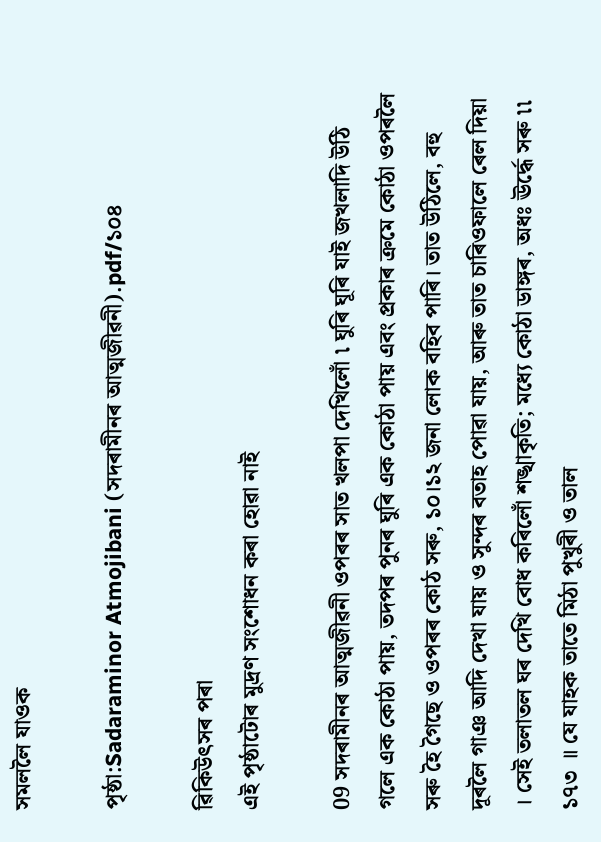সমললৈ যাওক

পৃষ্ঠা:Sadaraminor Atmojibani (সদৰামীনৰ আত্মজীৱনী).pdf/১০৪

ৱিকিউৎসৰ পৰা
এই পৃষ্ঠাটোৰ মুদ্ৰণ সংশোধন কৰা হোৱা নাই

09 সদৰামীনৰ আত্মজীৱনী ওপৰৰ সাত খলপা দেখিলোঁ ৷ ঘুৰি ঘূৰি যাই জখলাদি উঠি গলে এক কোঠা পায়, তদপৰ পুনৰ ঘুৰি এক কোঠা পায় এবং প্রকাৰ ক্ৰমে কোঠা ওপৰলৈ সৰু হৈ গৈছে ও ওপৰৰ কোঠ সৰু, ১০।১২ জনা লোক বহিব পাৰি। তাত উঠিলে, বহু দূৰলৈ গাঞ আদি দেখা যায় ও সুন্দৰ বতাহ পোৱা যায়, আৰু তাত চাৰিওফালে ৰেল দিয়া । সেই তলাতল ঘৰ দেখি বোধ কৰিলোঁ শঙ্খাকৃতি; মধ্যে কোঠা ডাঙ্গৰ, অধঃ ঊর্দ্ধে সৰু ৷৷ ১৭৩ ॥ যে যাহক তাতে মিঠা পুখুৰী ও তাল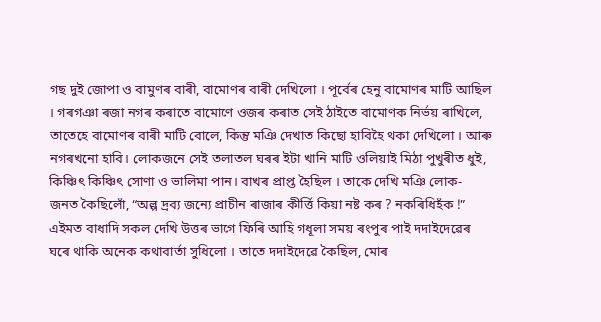গছ দুই জোপা ও বামুণৰ বাৰী, বামোণৰ বাৰী দেখিলো । পূৰ্বেৰ হেনু বামোণৰ মাটি আছিল । গৰগঞা ৰজা নগৰ কৰাতে বামোণে ওজৰ কৰাত সেই ঠাইতে বামোণক নিৰ্ভয় ৰাখিলে, তাতেহে বামোণৰ বাৰী মাটি বোলে, কিন্তু মঞি দেখাত কিছো হাবিহৈ থকা দেখিলো । আৰু নগৰখনো হাবি। লোকজনে সেই তলাতল ঘৰৰ ইটা খানি মাটি ওলিয়াই মিঠা পুখুৰীত ধুই, কিঞ্চিৎ কিঞ্চিৎ সোণা ও ভালিমা পান। বাখৰ প্ৰাপ্ত হৈছিল । তাকে দেখি মঞি লোক- জনত কৈছিলোঁ, “অল্প দ্রব্য জন্যে প্রাচীন ৰাজাৰ কীৰ্ত্তি কিয়া নষ্ট কৰ ? নকৰিধিহঁক !” এইমত বাধাদি সকল দেখি উত্তৰ ভাগে ফিৰি আহি গধূলা সময় ৰংপুৰ পাই দদাইদেৱেৰ ঘৰে থাকি অনেক কথাবার্তা সুধিলো । তাতে দদাইদেৱে কৈছিল, মোৰ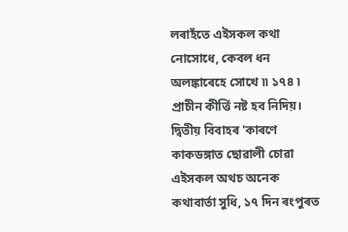লৰাহঁতে এইসকল কথা নোসোধে, কেবল ধন অলঙ্কাৰেহে সোখে ৷৷ ১৭৪ ৷ প্রাচীন কীৰ্ত্তি নষ্ট হব নিদিয়। দ্বিতীয় বিবাহৰ 'কাৰণে কাকডঙ্গাত ছোৱালী চোৱা এইসকল অথচ অনেক কথাবার্তা সুধি, ১৭ দিন ৰংপুৰত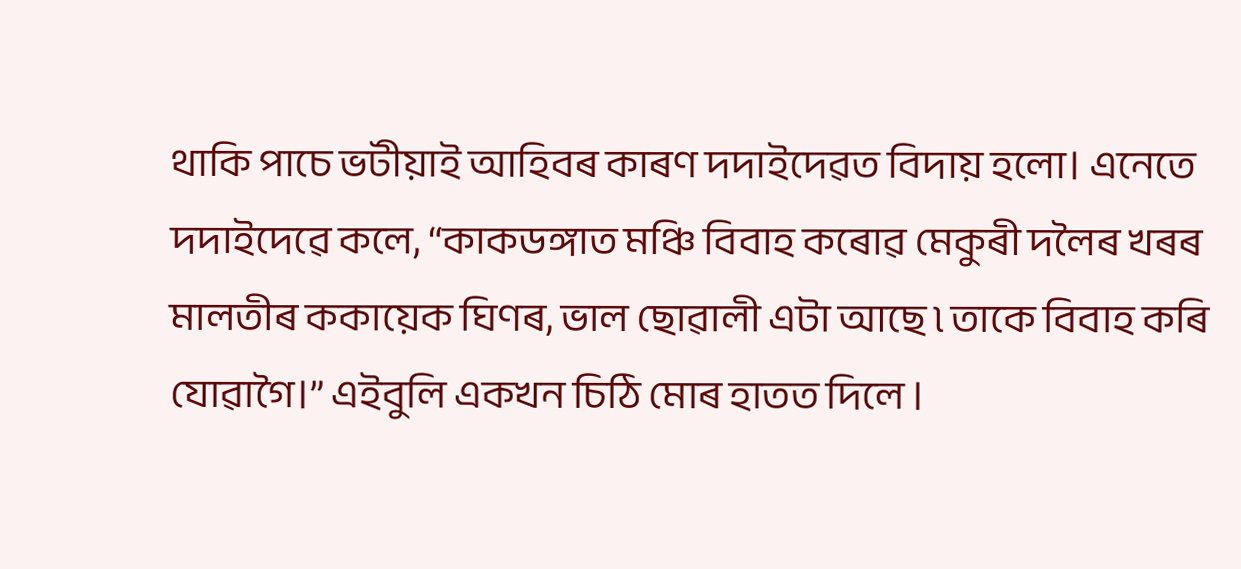থাকি পাচে ভটীয়াই আহিবৰ কাৰণ দদাইদেৱত বিদায় হলো। এনেতে দদাইদেৱে কলে, “কাকডঙ্গাত মঞ্চি বিবাহ কৰোৱ মেকুৰী দলৈৰ খৰৰ মালতীৰ ককায়েক ঘিণৰ, ভাল ছোৱালী এটা আছে ৷ তাকে বিবাহ কৰি যোৱাগৈ।” এইবুলি একখন চিঠি মোৰ হাতত দিলে ।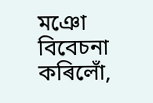মঞো বিবেচনা কৰিলোঁ,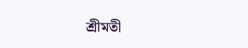শ্রীমতী